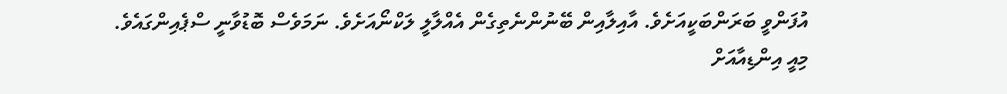އުފަންވީ ބަރަންބަކީއަށެވެ. އާއިލާއިން ބޭނުންނެތިގެން އެއްލާލީ ލަކްނޯއަށެވެ. ނަމަވެސް ބޮޑުވާނީ ސްޕެއިންގައެވެ.
މިއީ އިންޑިއާއަށް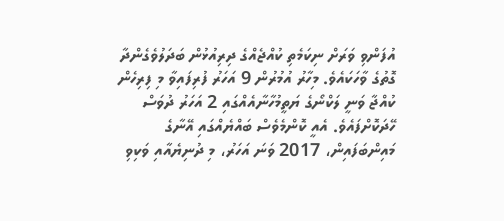އުފަންވި ވަރަށް ނިކަމެތި ކުއްޖެއްގެ ދިރިއުޅުން ބަދަލުވެގެންދާ ގޮތުގެ ވާހަކައެވެ. މިހާރު އުމުރުން 9 އަހަރު ފުރިފައިވާ މި ފިރިހެން ކުއްޖާ ވަނީ ލަކްނޯގެ ޔަތީމުހާނާއެއްގައި 2 އަހަރު ދުވަސް ހޭދަކޮށްފައެވެ. އެއީ ކޮންމެވެސް ބައްޔެއްގައި އޭނާގެ މައިންބަފައިން، 2017 ވަނަ އަހަރު، މި ދުނިޔެއާއި ވަކިވި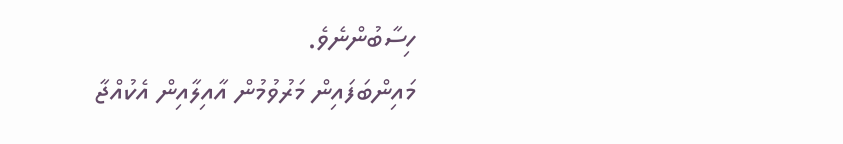ހިސާބުންނެވެ.
މައިންބަފައިން މަރުވުމުން އާއިލާއިން އެކުއްޖާ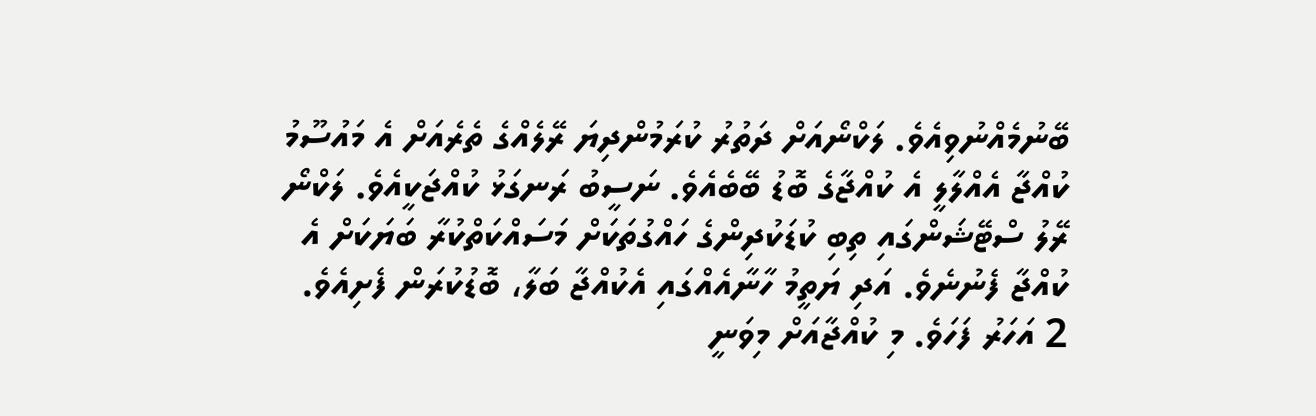ބޭނުމެއްނުވިއެވެ. ލަކްނޯއަށް ދަތުރު ކުރަމުންދިޔަ ރޭލެއްގެ ތެރެއަށް އެ މައުސޫމު ކުއްޖާ އެއްލާލީ އެ ކުއްޖާގެ ބޮޑު ބޭބެއެވެ. ނަސީބު ރަނގަޅު ކުއްޖަކީއެވެ. ލަކްނޯ ރޭލު ސްޓޭޝަންގައި ތިބި ކުޑަކުދިންގެ ހައްގުތަކަށް މަސައްކަތްކުރާ ބަޔަކަށް އެ ކުއްޖާ ފެނުނެވެ. އަދި ޔަތީމު ހާނާއެއްގައި އެކުއްޖާ ބަލާ، ބޮޑުކުރަން ފެށިއެވެ.
2 އަހަރު ފަހަވެ. މި ކުއްޖާއަށް މިވަނީ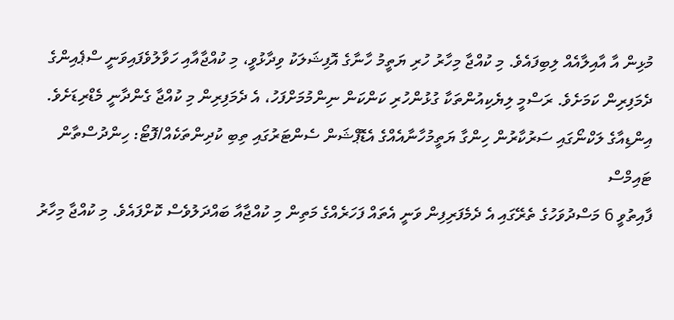މުޅިން އާ އާއިލާއެއް ލިބިފައެވެ. މި ކުއްޖާ މިހާރު ހުރި ޔަތީމު ހާނާގެ އޮފިޝަލަކު ވިދާޅުވީ، މި ކުއްޖާއާއި ހަވާލުވެފައިވަނީ ސްޕެއިންގެ ދެމަފިރިން ކަމަށެވެ. ރަސްމީ ލިޔެކިއުންތަކާ ގުޅުންހުރި ކަންކަން ނިންމުމަށްފަހު، އެ ދެމަފިރިން މި ކުއްޖާ ގެންދާނީ މެޑްރިޑަށެވެ.
އިންޑިއާގެ ލަކްނޯގައި ސަރުކާރުން ހިންގާ ޔަތީމުހާނާއެއްގެ އެޑޮޕްޝަން ސެންޓަރުގައި ތިބި ކުދިންތަކެއް/ފޮޓޯ: ހިންދުސްތާން ޓައިމްސް
ފާއިތުވީ 6 މަސްދުވަހުގެ ތެރޭގައި އެ ދެމެފަރިފިން ވަނީ އެތައް ފަހަރެއްގެ މަތިން މި ކުއްޖާއާ ބައްދަލުވެސް ކޮށްފައެވެ. މި ކުއްޖާ މިހާރު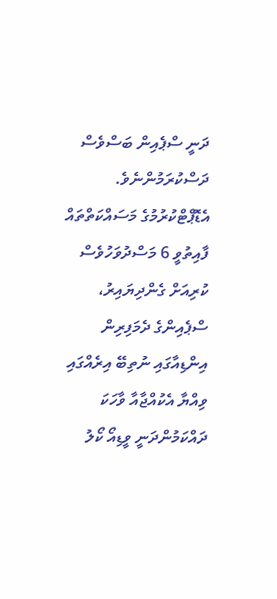ދަނީ ސްޕެއިން ބަސްވެސް ދަސްކުރަމުންނެވެ. އެޑޮޕްޓްކުރުމުގެ މަސައްކަތްތައް ފާއިތުވީ 6 މަސްދުވަހުވެސް ކުރިއަށް ގެންދިޔައިރު، ސްޕެއިންގެ ދެމަފިރިން އިންޑިއާގައި ނުތިބޭ އިރެއްގައި ވިއްޔާ އެކުއްޖާއާ ވާހަކަ ދައްކަމުންދަނީ ވީޑިއޯ ކޯލު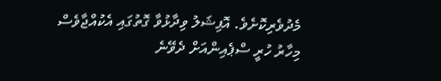މެދުވެރިކޮށެވެ. އޮފިޝަލު ވިދާޅުވާ ގޮތުގައި އެކުއްޖާވެސް މިހާރު ހުރީ ސްޕެއިންއަށް ދެވޭނެ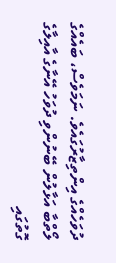ދުވަހެއްގެ އިންތިޒާރުގައެވެ. ނަމަވެސް، ބައެއްގެ ލޯތްބާ އަޅާލުން ބޭނުންވި ދުވަހު އޭނާގެ އާއިލާގެ ގޮތުގައި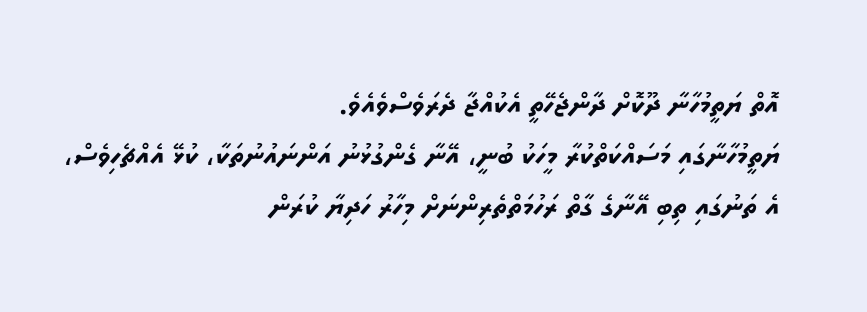އޮތް ޔަތީމުހާނާ ދޫކޮށް ދާންޖެހޭތީ އެކުއްޖާ ދެރަވެސްވެއެވެ.
ޔަތީމުހާނާގައި މަސައްކަތްކުރާ މީހަކު ބުނީ، އޭނާ ގެންގުޅުނު އަންނައުނުތަކާ، ކުޅޭ އެއްޗެހިވެސް، އެ ތަނުގައި ތިބި އޭނާގެ ގާތް ރަހުމަތްތެރިންނަށް މިހާރު ހަދިޔާ ކުރަން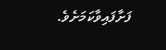ފަށާފައިވާކަމަށެވެ.